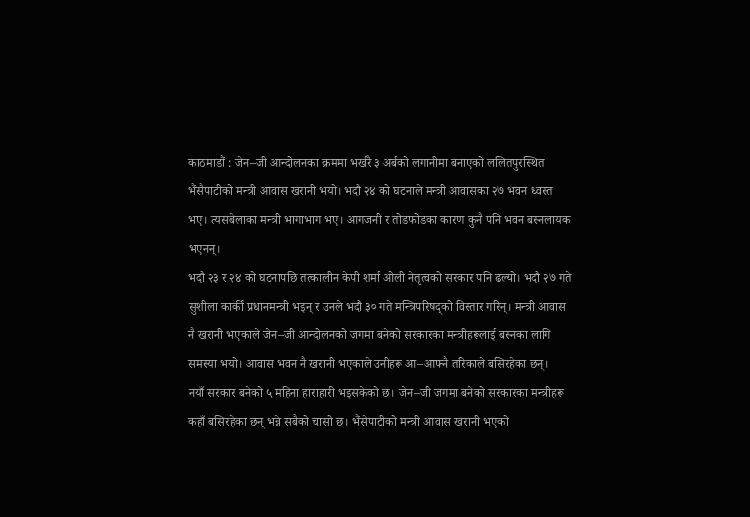काठमाडौं : जेन–जी आन्दोलनका क्रममा भर्खरै ३ अर्बको लगानीमा बनाएको ललितपुरस्थित भैंसैपाटीको मन्त्री आवास खरानी भयो। भदौ २४ को घटनाले मन्त्री आवासका २७ भवन ध्वस्त भए। त्यसबेलाका मन्त्री भागाभाग भए। आगजनी र तोडफोडका कारण कुनै पनि भवन बस्नलायक भएनन्।
भदौ २३ र २४ को घटनापछि तत्कालीन केपी शर्मा ओली नेतृत्वको सरकार पनि ढल्यो। भदौ २७ गते सुशीला कार्की प्रधानमन्त्री भइन् र उनले भदौ ३० गते मन्त्रिपरिषद्को विस्तार गरिन्। मन्त्री आवास नै खरानी भएकाले जेन–जी आन्दोलनको जगमा बनेको सरकारका मन्त्रीहरूलाई बस्नका लागि समस्या भयो। आवास भवन नै खरानी भएकाले उनीहरू आ–आफ्नै तरिकाले बसिरहेका छन्।
नयाँ सरकार बनेको ५ महिना हाराहारी भइसकेको छ। जेन–जी जगमा बनेको सरकारका मन्त्रीहरू कहाँ बसिरहेका छन् भन्ने सबैको चासो छ। भैंसेपाटीको मन्त्री आवास खरानी भएको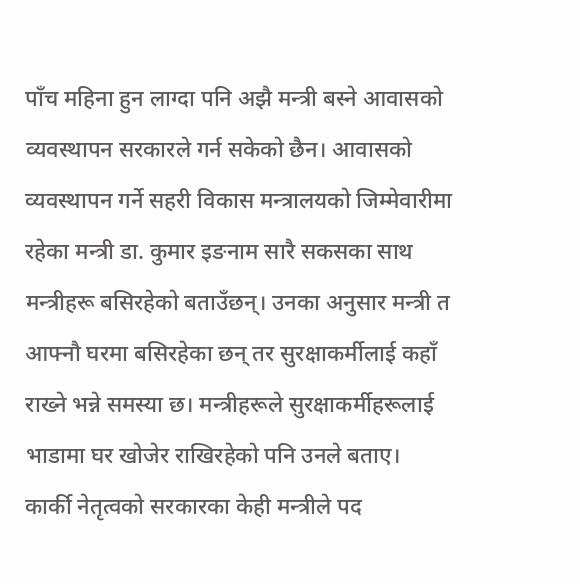पाँच महिना हुन लाग्दा पनि अझै मन्त्री बस्ने आवासको व्यवस्थापन सरकारले गर्न सकेको छैन। आवासको व्यवस्थापन गर्ने सहरी विकास मन्त्रालयको जिम्मेवारीमा रहेका मन्त्री डा. कुमार इङनाम सारै सकसका साथ मन्त्रीहरू बसिरहेको बताउँछन्। उनका अनुसार मन्त्री त आफ्नौ घरमा बसिरहेका छन् तर सुरक्षाकर्मीलाई कहाँ राख्ने भन्ने समस्या छ। मन्त्रीहरूले सुरक्षाकर्मीहरूलाई भाडामा घर खोजेर राखिरहेको पनि उनले बताए।
कार्की नेतृत्वको सरकारका केही मन्त्रीले पद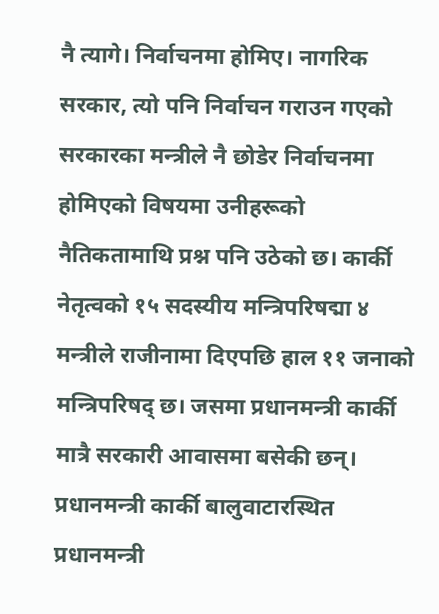नै त्यागे। निर्वाचनमा होमिए। नागरिक सरकार, त्यो पनि निर्वाचन गराउन गएको सरकारका मन्त्रीले नै छोडेर निर्वाचनमा होमिएको विषयमा उनीहरूको नैतिकतामाथि प्रश्न पनि उठेको छ। कार्की नेतृत्वको १५ सदस्यीय मन्त्रिपरिषद्मा ४ मन्त्रीले राजीनामा दिएपछि हाल ११ जनाको मन्त्रिपरिषद् छ। जसमा प्रधानमन्त्री कार्की मात्रै सरकारी आवासमा बसेकी छन्। प्रधानमन्त्री कार्की बालुवाटारस्थित प्रधानमन्त्री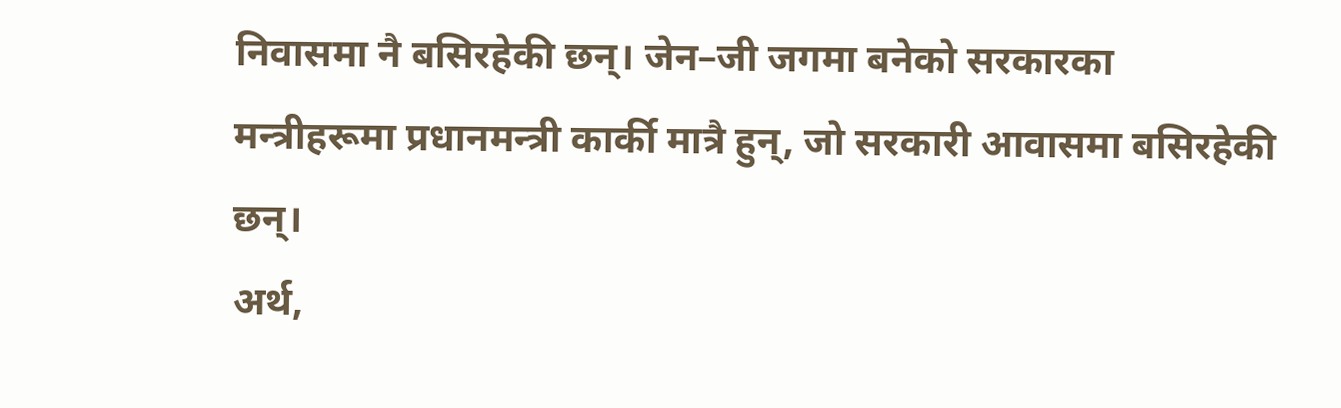निवासमा नै बसिरहेकी छन्। जेन–जी जगमा बनेको सरकारका मन्त्रीहरूमा प्रधानमन्त्री कार्की मात्रै हुन्, जो सरकारी आवासमा बसिरहेकी छन्।
अर्थ,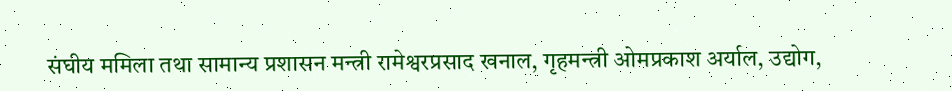संघीय ममिला तथा सामान्य प्रशासन मन्त्री रामेश्वरप्रसाद खनाल, गृहमन्त्री ओमप्रकाश अर्याल, उद्योग,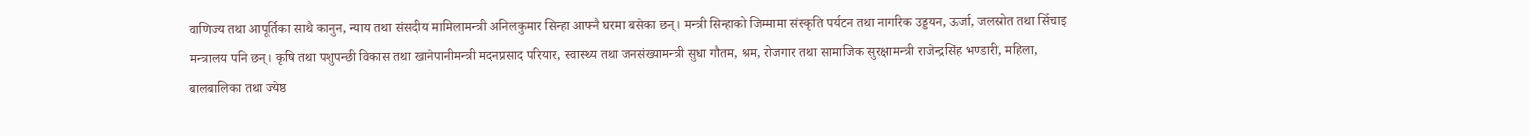वाणिज्य तथा आपूर्तिका साथै कानुन, न्याय तथा संसदीय मामिलामन्त्री अनिलकुमार सिन्हा आफ्नै घरमा बसेका छन्। मन्त्री सिन्हाको जिम्मामा संस्कृति पर्यटन तथा नागरिक उड्डयन, ऊर्जा, जलस्रोत तथा सिँचाइ मन्त्रालय पनि छन्। कृषि तथा पशुपन्छी विकास तथा खानेपानीमन्त्री मदनप्रसाद परियार, स्वास्थ्य तथा जनसंख्यामन्त्री सुधा गौतम, श्रम, रोजगार तथा सामाजिक सुरक्षामन्त्री राजेन्द्रसिंह भण्डारी, महिला, बालबालिका तथा ज्येष्ठ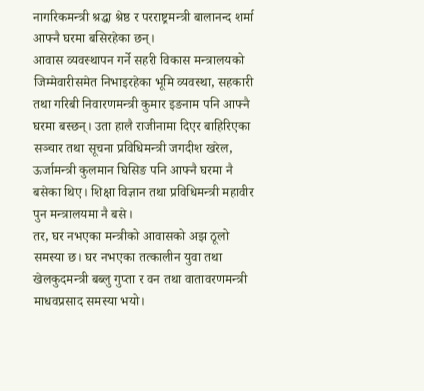नागरिकमन्त्री श्रद्धा श्रेष्ठ र परराष्ट्रमन्त्री बालानन्द शर्मा आफ्नै घरमा बसिरहेका छन्।
आवास व्यवस्थापन गर्ने सहरी विकास मन्त्रालयको जिम्मेवारीसमेत निभाइरहेका भूमि व्यवस्था, सहकारी तथा गरिबी निवारणमन्त्री कुमार इङनाम पनि आफ्नै घरमा बस्छन्। उता हालै राजीनामा दिएर बाहिरिएका सञ्चार तथा सूचना प्रविधिमन्त्री जगदीश खरेल, ऊर्जामन्त्री कुलमान घिसिङ पनि आफ्नै घरमा नै बसेका थिए। शिक्षा विज्ञान तथा प्रविधिमन्त्री महावीर पुन मन्त्रालयमा नै बसे।
तर, घर नभएका मन्त्रीको आवासको अझ ठूलो समस्या छ। घर नभएका तत्कालीन युवा तथा खेलकुदमन्त्री बब्लु गुप्ता र वन तथा वातावरणमन्त्री माधवप्रसाद समस्या भयो।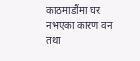काठमाडौंमा घर नभएका कारण वन तथा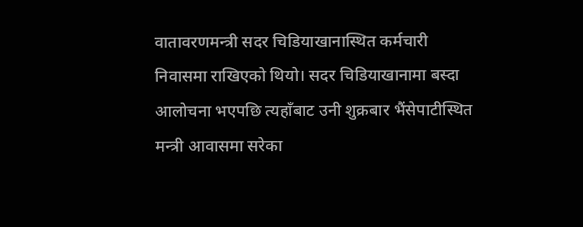वातावरणमन्त्री सदर चिडियाखानास्थित कर्मचारी निवासमा राखिएको थियो। सदर चिडियाखानामा बस्दा आलोचना भएपछि त्यहाँबाट उनी शुक्रबार भैंसेपाटीस्थित मन्त्री आवासमा सरेका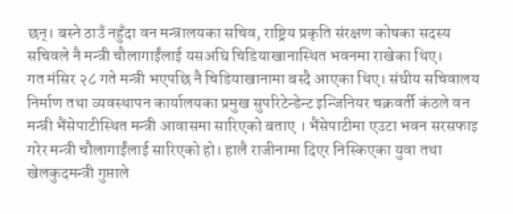छन्। बस्ने ठाउँ नहुँदा वन मन्त्रालयका सचिव, राष्ट्रिय प्रकृति संरक्षण कोषका सदस्य सचिवले नै मन्त्री चौलागाईंलाई यसअघि चिडियाखानास्थित भवनमा राखेका थिए।
गत मंसिर २८ गते मन्त्री भएपछि नै चिडियाखानामा बस्दै आएका थिए। संघीय सचिवालय निर्माण तथा व्यवस्थापन कार्यालयका प्रमुख सुपरिटेन्डेन्ट इन्जिनियर चक्रवर्ती कंठले वन मन्त्री भैंसेपाटीस्थित मन्त्री आवासमा सारिएको बताए । भैंसेपाटीमा एउटा भवन सरसफाइ गरेर मन्त्री चौलागाईंलाई सारिएको हो। हालै राजीनामा दिएर निस्किएका युवा तथा खेलकुदमन्त्री गुप्ताले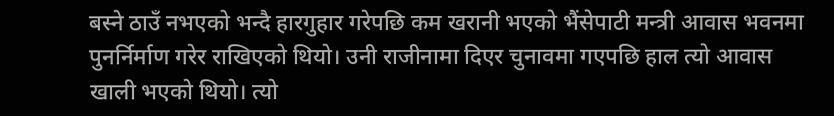बस्ने ठाउँ नभएको भन्दै हारगुहार गरेपछि कम खरानी भएको भैंसेपाटी मन्त्री आवास भवनमा पुनर्निर्माण गरेर राखिएको थियो। उनी राजीनामा दिएर चुनावमा गएपछि हाल त्यो आवास खाली भएको थियो। त्यो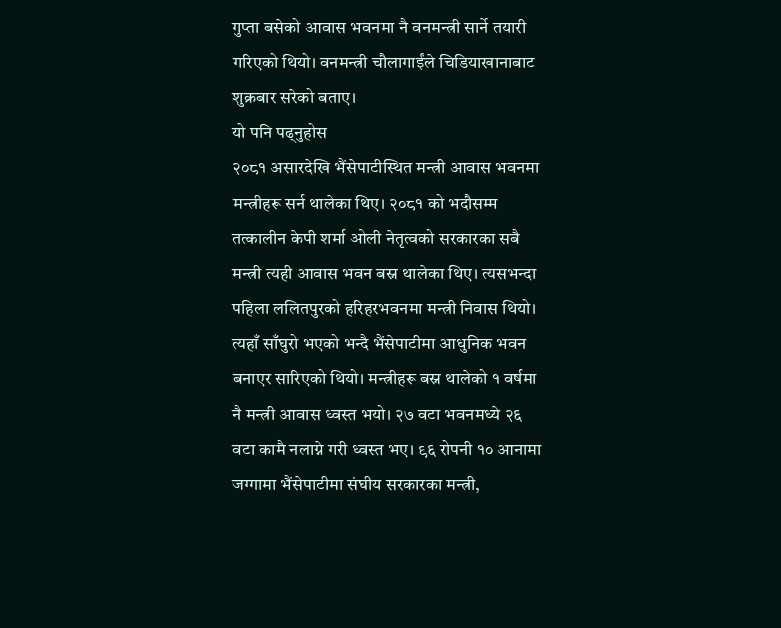गुप्ता बसेको आवास भवनमा नै वनमन्त्री सार्ने तयारी गरिएको थियो। वनमन्त्री चौलागाईंले चिडियाखानाबाट शुक्रबार सरेको बताए।
यो पनि पढ्नुहोस
२०८१ असारदेखि भैंसेपाटीस्थित मन्त्री आवास भवनमा मन्त्रीहरू सर्न थालेका थिए। २०८१ को भदौसम्म तत्कालीन केपी शर्मा ओली नेतृत्वको सरकारका सबै मन्त्री त्यही आवास भवन बस्न थालेका थिए। त्यसभन्दा पहिला ललितपुरको हरिहरभवनमा मन्त्री निवास थियो। त्यहाँ साँघुरो भएको भन्दै भैंसेपाटीमा आधुनिक भवन बनाएर सारिएको थियो। मन्त्रीहरू बस्न थालेको १ वर्षमा नै मन्त्री आवास ध्वस्त भयो। २७ वटा भवनमध्ये २६ वटा कामै नलाग्ने गरी ध्वस्त भए। ९६ रोपनी १० आनामा जग्गामा भैंसेपाटीमा संघीय सरकारका मन्त्री,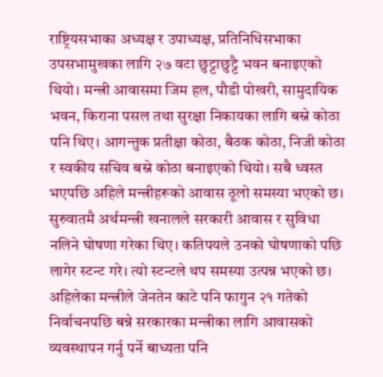राष्ट्रियसभाका अध्यक्ष र उपाध्यक्ष, प्रतिनिधिसभाका उपसभामुखका लागि २७ वटा छुट्टाछुट्टै भवन बनाइएको थियो। मन्त्री आवासमा जिम हल, पौडी पोखरी, सामुदायिक भवन, किराना पसल तथा सुरक्षा निकायका लागि बस्ने कोठा पनि थिए। आगन्तुक प्रतीक्षा कोठा, बैठक कोठा, निजी कोठा र स्वकीय सचिव बस्ने कोठा बनाइएको थियो। सबै ध्वस्त भएपछि अहिले मन्त्रीहरूको आवास ठूलो समस्या भएको छ।
सुरुवातमै अर्थमन्त्री खनालले सरकारी आवास र सुविधा नलिने घोषणा गरेका थिए। कतिपयले उनको घोषणाको पछि लागेर स्टन्ट गरे। त्यो स्टन्टले थप समस्या उत्पन्न भएको छ। अहिलेका मन्त्रीले जेनतेन काटे पनि फागुन २१ गतेको निर्वाचनपछि बन्ने सरकारका मन्त्रीका लागि आवासको व्यवस्थापन गर्नु पर्ने बाध्यता पनि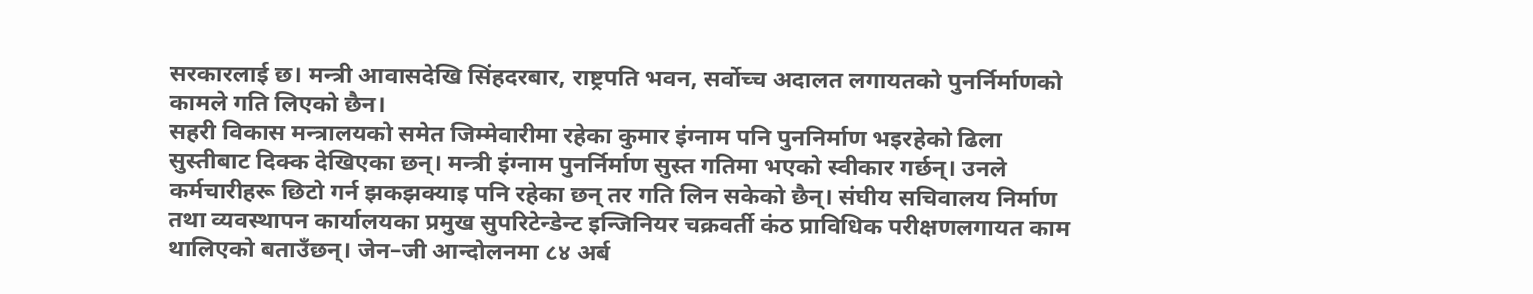सरकारलाई छ। मन्त्री आवासदेखि सिंहदरबार, राष्ट्रपति भवन, सर्वोच्च अदालत लगायतको पुनर्निर्माणको कामले गति लिएको छैन।
सहरी विकास मन्त्रालयको समेत जिम्मेवारीमा रहेका कुमार इंग्नाम पनि पुननिर्माण भइरहेको ढिला सुस्तीबाट दिक्क देखिएका छन्। मन्त्री इंग्नाम पुनर्निर्माण सुस्त गतिमा भएको स्वीकार गर्छन्। उनले कर्मचारीहरू छिटो गर्न झकझक्याइ पनि रहेका छन् तर गति लिन सकेको छैन्। संघीय सचिवालय निर्माण तथा व्यवस्थापन कार्यालयका प्रमुख सुपरिटेन्डेन्ट इन्जिनियर चक्रवर्ती कंठ प्राविधिक परीक्षणलगायत काम थालिएको बताउँछन्। जेन–जी आन्दोलनमा ८४ अर्ब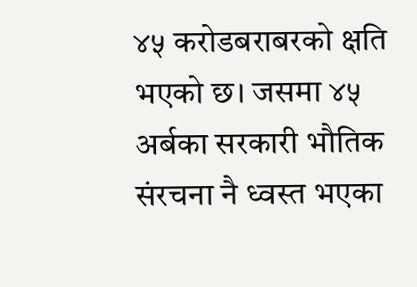४५ करोडबराबरको क्षति भएको छ। जसमा ४५ अर्बका सरकारी भौतिक संरचना नै ध्वस्त भएका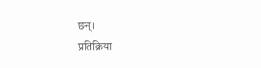छन्।
प्रतिक्रिया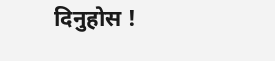दिनुहोस !